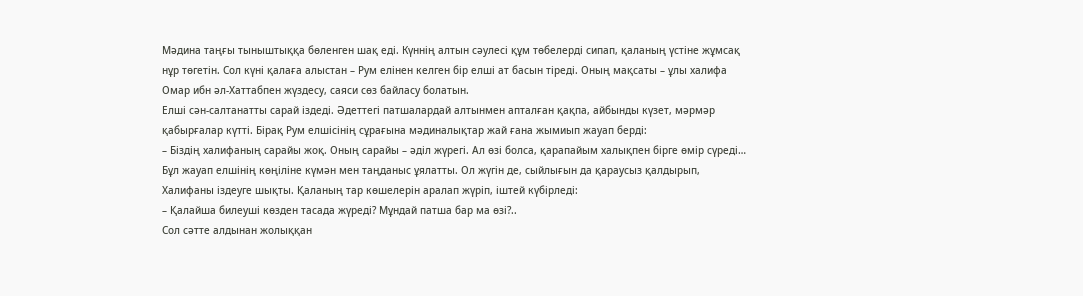Мәдина таңғы тыныштыққа бөленген шақ еді. Күннің алтын сәулесі құм төбелерді сипап, қаланың үстіне жұмсақ нұр төгетін. Сол күні қалаға алыстан – Рум елінен келген бір елші ат басын тіреді. Оның мақсаты – ұлы халифа Омар ибн әл-Хаттабпен жүздесу, саяси сөз байласу болатын.
Елші сән-салтанатты сарай іздеді. Әдеттегі патшалардай алтынмен апталған қақпа, айбынды күзет, мәрмәр қабырғалар күтті. Бірақ Рум елшісінің сұрағына мәдиналықтар жай ғана жымиып жауап берді:
– Біздің халифаның сарайы жоқ. Оның сарайы – әділ жүрегі. Ал өзі болса, қарапайым халықпен бірге өмір сүреді…
Бұл жауап елшінің көңіліне күмән мен таңданыс ұялатты. Ол жүгін де, сыйлығын да қараусыз қалдырып, Халифаны іздеуге шықты. Қаланың тар көшелерін аралап жүріп, іштей күбірледі:
– Қалайша билеуші көзден тасада жүреді? Мұндай патша бар ма өзі?..
Сол сәтте алдынан жолыққан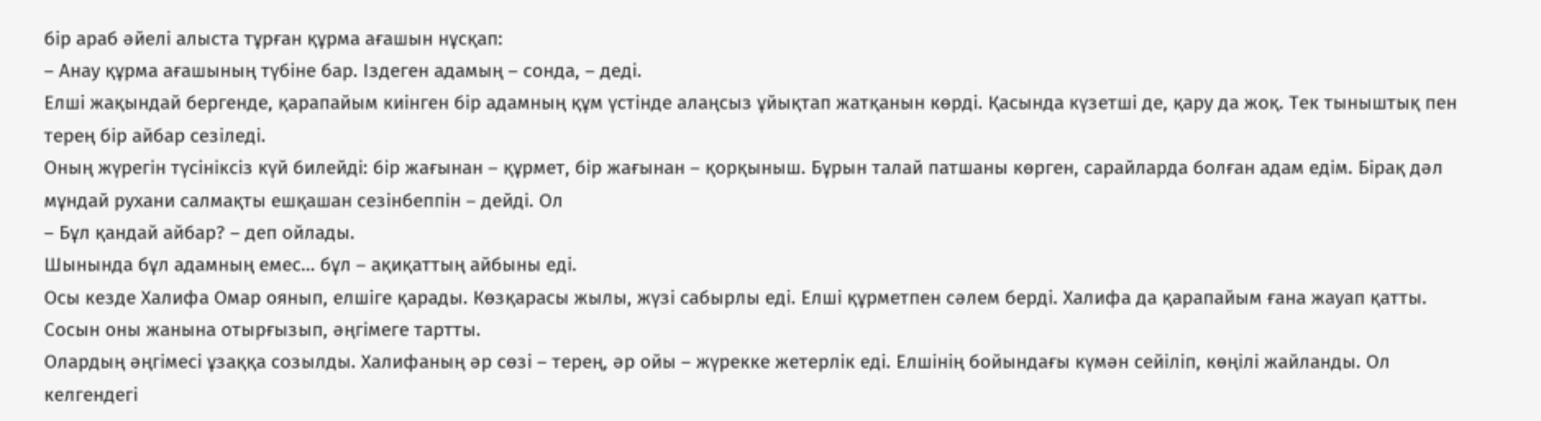бір араб әйелі алыста тұрған құрма ағашын нұсқап:
– Анау құрма ағашының түбіне бар. Іздеген адамың – сонда, – деді.
Елші жақындай бергенде, қарапайым киінген бір адамның құм үстінде алаңсыз ұйықтап жатқанын көрді. Қасында күзетші де, қару да жоқ. Тек тыныштық пен терең бір айбар сезіледі.
Оның жүрегін түсініксіз күй билейді: бір жағынан – құрмет, бір жағынан – қорқыныш. Бұрын талай патшаны көрген, сарайларда болған адам едім. Бірақ дәл мұндай рухани салмақты ешқашан сезінбеппін – дейді. Ол
– Бұл қандай айбар? – деп ойлады.
Шынында бұл адамның емес… бұл – ақиқаттың айбыны еді.
Осы кезде Халифа Омар оянып, елшіге қарады. Көзқарасы жылы, жүзі сабырлы еді. Елші құрметпен сәлем берді. Халифа да қарапайым ғана жауап қатты. Сосын оны жанына отырғызып, әңгімеге тартты.
Олардың әңгімесі ұзаққа созылды. Халифаның әр сөзі – терең, әр ойы – жүрекке жетерлік еді. Елшінің бойындағы күмән сейіліп, көңілі жайланды. Ол келгендегі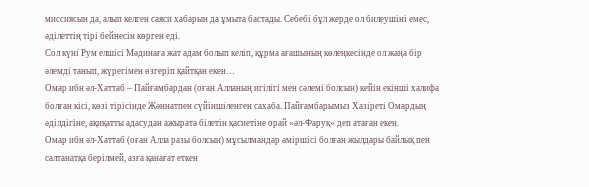миссиясын да, алып келген саяси хабарын да ұмыта бастады. Себебі бұл жерде ол билеушіні емес, әділеттің тірі бейнесін көрген еді.
Сол күні Рум елшісі Мәдинаға жат адам болып келіп, құрма ағашының көлеңкесінде ол жаңа бір әлемді танып, жүрегімен өзгеріп қайтқан екен…
Омар ибн әл-Хаттаб – Пайғамбардан (оған Алланың игілігі мен сәлемі болсын) кейін екінші халифа болған кісі, көзі тірісінде Жәннатпен сүйіншіленген сахаба. Пайғамбарымыз Хазіреті Омардың әділдігіне, ақиқатты адасудан ажырата білетін қасиетіне орай «әл-Фаруқ» деп атаған екен.
Омар ибн әл-Хаттаб (оған Алла разы болсын) мұсылмандар әміршісі болған жылдары байлық пен салтанатқа берілмей, азға қанағат еткен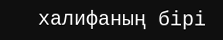халифаның бірі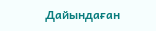Дайындаған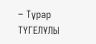– Тұрар ТҮГЕЛҰЛЫ